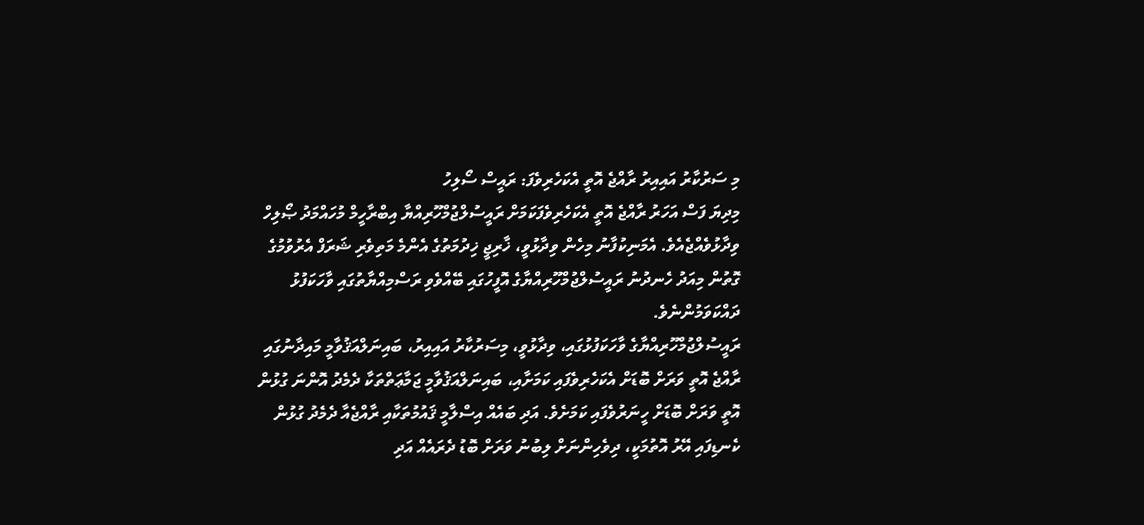މި ސަރުކާރު އައިއިރު ރާއްޖެ އޮތީ އެކަހެރިވެފަ: ރައީސް ސޯލިހު
މިދިޔަ ފަސް އަހަރު ރާއްޖެ އޮތީ އެކަހެރިވެފަކަމަށް ރައީސުލްޖުމްހޫރިއްޔާ އިބްރާހީމް މުހައްމަދު ޞޯލިހް ވިދާޅުވެއްޖެއެވެ. އެމަނިކުފާނު މިހެން ވިދާޅުވީ، ޚާރިޖީ ޚިދުމަތުގެ އެންމެ މަތިވެރި ޝަރަފް އެރުވުމުގެ ގޮތުން މިއަދު ހެނދުނު ރައީސުލްޖުމްހޫރިއްޔާގެ އޮފީހުގައި ބޭއްވެވި ރަސްމިއްޔާތުގައި ވާހަކަފުޅު ދައްކަވަމުންނެވެ.
ރައީސުލްޖުމްހޫރިއްޔާގެ ވާހަކަފުޅުގައި، ވިދާޅުވީ، މިސަރުކާރު އައިއިރު، ބައިނަލްއަޤުވާމީ މައިދާނުގައި ރާއްޖެ އޮތީ ވަރަށް ބޮޑަށް އެކަހެރިވެފައި ކަމަށާއި، ބައިނަލްއަޤުވާމީ ޖަމާޢަތްތަކާ ދެމެދު އޮންނަ ގުޅުން އޮތީ ވަރަށް ބޮޑަށް ހީނަރުވެފައި ކަމަށެވެ. އަދި ބައެއް އިސްލާމީ ޤައުމުތަކާއި ރާއްޖެއާ ދެމެދު ގުޅުން ކެނޑިފައި އޭރު އޮތުމަކީ، ދިވެހިންނަށް ލިބުނު ވަރަށް ބޮޑު ދެރައެއް އަދި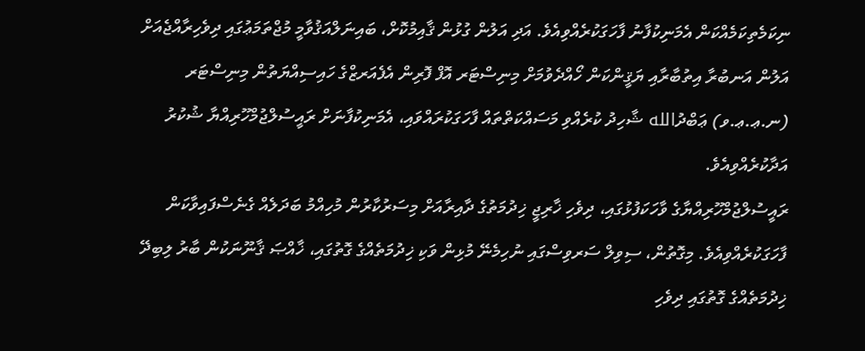ނިކަމެތިކަމެއްކަން އެމަނިކުފާނު ފާހަގަކުރެއްވިއެވެ. އަދި އަލުން ގުޅުން ޤާއިމުކޮށް، ބައިނަލްއަޤުވާމީ މުޖްތަމަޢުގައި ދިވެހިރާއްޖެއަށް އަލުން އަނބުރާ އިތުބާރާއި ޔަޤީންކަން ހޯއްދެވުމަށް މިނިސްޓަރ އޮފް ފޮރިން އެފެއަރޒްގެ ހައިސިއްޔަތުން މިނިސްޓަރ (ނ.ޢ.ޢ.ވ) ޢަބްދުالله ޝާހިދު ކުރެއްވި މަސައްކަތްތައް ފާހަގަކުރައްވައި، އެމަނިކުފާނަށް ރައީސުލްޖުމްހޫރިއްޔާ ޝުކުރު އަދާކުރެއްވިއެވެ.
ރައީސުލްޖުމްހޫރިއްޔާގެ ވާހަކަފުޅުގައި، ދިވެހި ޚާރިޖީ ޚިދުމަތުގެ ދާއިރާއަށް މިސަރުކާރުން މުހިއްމު ބަދަލެއް ގެނެސްފައިވާކަން ފާހަގަކުރެއްވިއެވެ. މިގޮތުން، ސިވިލް ސަރވިސްގައި ނުހިމެނޭ މުޅިން ވަކި ޚިދުމަތެއްގެ ގޮތުގައި، ޚާއްޞަ ޤާނޫނަކުން ބާރު ލިބިދޭ ޚިދުމަތެއްގެ ގޮތުގައި ދިވެހި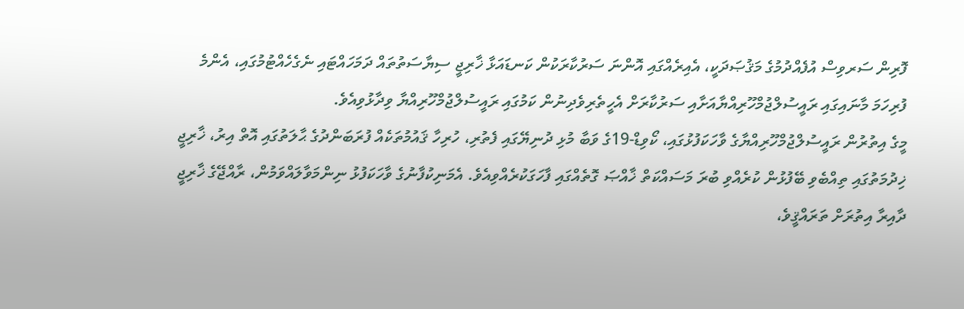ފޮރިން ސަރވިސް އުފެއްދުމުގެ މަޤުޞަދަކީ، އެއިރެއްގައި އޮންނަ ސަރުކާރަކުން ކަނޑައަޅާ ޚާރިޖީ ސިޔާސަތުތައް ދަމަހައްޓައި ނެގެހެއްޓުމުގައި، އެންމެ ފުރިހަމަ މާނައިގައި ރައީސުލްޖުމްހޫރިއްޔާއަށާއި ސަރުކާރަށް އެހީތެރިވެދިނުން ކަމުގައި ރައީސުލްޖުމްހޫރިއްޔާ ވިދާޅުވިއެވެ.
މީގެ އިތުރުން ރައީސުލްޖުމްހޫރިއްޔާގެ ވާހަކަފުޅުގައި، ކޯވިޑް-19ގެ ވަބާ މުޅި ދުނިޔޭގައި ފެތުރި، ހުރިހާ ޤައުމުތަކެއް ފުރަބަންދުގެ ޙާލަތުގައި އޮތް އިރު، ޚާރިޖީ ޚިދުމަތުގައި ތިއްބެވި ބޭފުޅުން ކުރެއްވި ބުރަ މަސައްކަތް ޚާއްޞަ ގޮތެއްގައި ފާހަގަކުރެއްވިއެވެ. އެމަނިކުފާނުގެ ވާހަކަފުޅު ނިންމަވާލައްވަމުން، ރާއްޖޭގެ ޚާރިޖީ ދާއިރާ އިތުރަށް ތަރައްޤީވެ،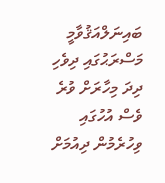ބައިނަލްއަޤުވާމީ މަސްރަޙުގައި ދިވެހި ދިދަ މިހާރަށް ވުރެ ވެސް އުހުގައި ވިހުރެމުން ދިއުމަށް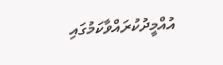އުއްމީދުކުރައްވާކަމުގައި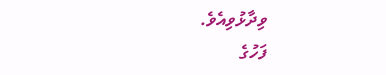ވިދާޅުވިއެވެ.
ފަހުގެ